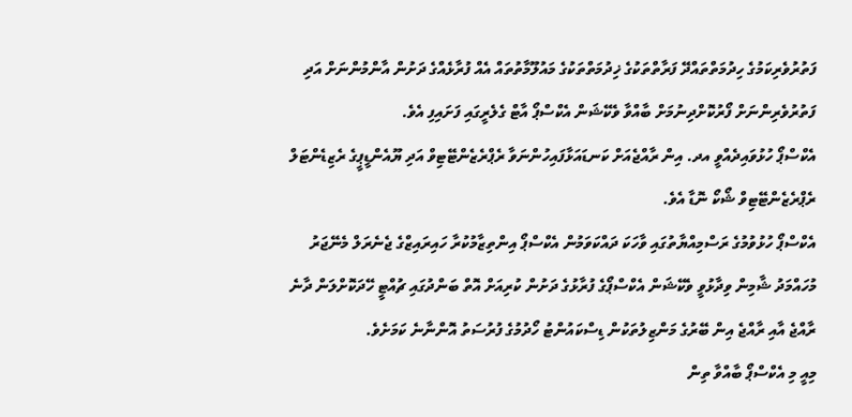ފަތުރުވެރިކަމުގެ ހިދުމަތްތައްދޭ ފަރާތްތަކުގެ ޚިދުމަތްތަކުގެ މައުލޫމާތުތައް އެއް ފުރާޅެއްގެ ދަށުން އާންމުންނަށް އަދި ފަތުރުވެރިންނަށް ފޯރުކޮށްދިނުމަށް ބާއްވާ ވެކޭޝަން އެކްސްޕޯ އާޓް ގެލެރީގައި ފަށައިފި އެވެ.
އެކްސްޕޯ ހުޅުވައިދެއްވީ އދ. އިން ރާއްޖެއަށް ކަނޑައަޅާފައިހުންނަވާ ރެޕްރެޒެންޓޭޓިވް އަދި ޔޫއެންޑީޕީގެ ރެޒިޑެންޓަލް ރެޕްރެޒެންޓޭޓިވް ޝޯކޯ ނޮޑާ އެވެ.
އެކްސްޕޯ ހުޅުވުމުގެ ރަސްމިއްޔާތުގައި ވާހަކަ ދައްކަވަމުން އެކްސްޕޯ އިންތިޒާމުކުރާ ހައިރައިޒްގެ ޖެނެރަލް މެނޭޖަރު މުހައްމަދު ޝާމިން ވިދާޅުވީ ވެކޭޝަން އެކްސްޕޯގެ ފުރާޅުގެ ދަށުން ކުރިއަށް އޮތް ބަންދުގައި ޗުއްޓީ ހޭދަކޮށްލަން ދާނެ ރާއްޖެ އާއި ރާއްޖެ އިން ބޭރުގެ މަންޒިލުތަކުން ޑިސްކައުންޓު ހޯދުމުގެ ފުރުސަތު އޮންނާނެ ކަމަށެވެ.
މިއީ މި އެކްސްޕޯ ބާއްވާ ތިން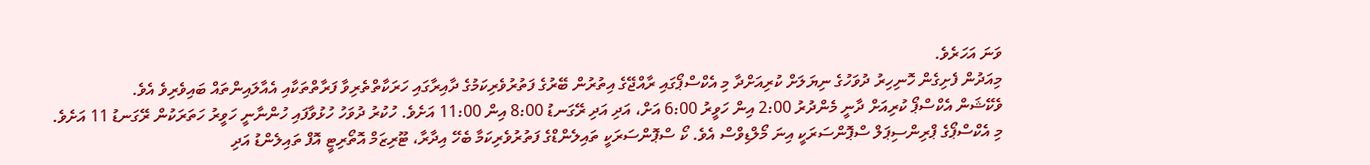ވަނަ އަހަރެވެ.
މިއަދުން ފެށިގެން ހޮނިހިރު ދުވަހުގެ ނިޔަލަށް ކުރިއަށްދާ މި އެކްސްޕޯގައި ރާއްޖޭގެ އިތުރުން ބޭރުގެ ފަތުރުވެރިކަމުގެ ދާއިރާގައި ހަރަކާތްތެރިވާ ފަރާތްތަކާއި އެއާލައިންތައް ބައިވެރިވެ އެވެ.
ވެކޭޝަން އެކްސްޕޯ ކުރިއަށް ދާނީ މެންދުރު 2:00 އިން ހަވީރު 6:00 އަށް، އަދި އަދި ރޭގަނޑު 8:00 އިން 11:00 އަށެވެ. ހުކުރު ދުވަހު ހުޅުވާފައި ހުންނާނީ ހަވީރު ހަތަރަކުން ރޭގަނޑު 11 އަށެވެ.
މި އެކްސްޕޯގެ ޕްރިންސިޕަލް ސްޕޮންސަރަކީ އިނަ މޯލްޑިވްސް އެވެ. ކޯ ސްޕޮންސަރަކީ ތައިލެންޑްގެ ފަތުރުވެރިކަމާ ބެހޭ އިދާރާ، ޓޫރިޒަމް އޮތޯރިޓީ އޮފް ތައިލެންޑު އަދި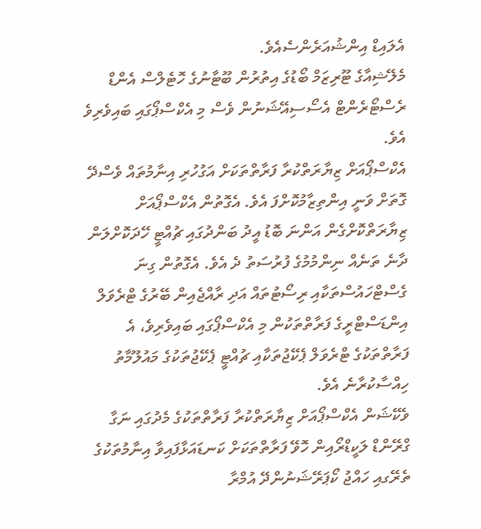އެލައިޑް އިންޝުއަރެންސެއެވެ.
މެލޭޝިއާގެ ޓޫރިޒަމް ބޯޑުގެ އިތުރުން ބޫޓާނުގެ ހޮޓެލްސް އެންޑް ރެސްޓޯރެންޓް އެސޯސިއޭޝަނުން ވެސް މި އެކްސްޕޯގައި ބައިވެރިވެ އެވެ.
އެކްސްޕޯއަށް ޒިޔާރަތްކުރާ ފަރާތްތަކަށް އަގުހުރި އިނާމުތައް ވެސްދޭ ގޮތަށް ވަނީ އިންތިޒާމުކޮށްފަ އެވެ. އެގޮތުން އެކްސްޕޯއަށް ޒިޔާރަތްކޮށްގެން އަންނަ ބޮޑު އީދު ބަންދުގައި ޗުއްޓީ ހޭދަކޮށްލަން ދާނެ ތަނެއް ނިންމުމުގެ ފުރުސަތު ދެ އެވެ. އެގޮތުން ގިނަ ގެސްޓްހައުސްތަކާއި ރިސޯޓުތައް އަދި ރާއްޖެއިން ބޭރުގެ ޓްރެވަލް އިންޑަސްޓްރީގެ ފަރާތްތަކުން މި އެކްސްޕޯގައި ބައިވެރިވެ، އެ ފަރާތްތަކުގެ ޓްރެވަލް ޕެކޭޖުތަކާއި ޗުއްޓީ ޕެކޭޖުތަކުގެ މައުލޫމާތު ހިއްސާކުރާނެ އެވެ.
ވެކޭޝަން އެކްސްޕޯއަށް ޒިޔާރަތްކުރާ ފަރާތްތަކުގެ މެދުގައި ނަގާ ގްރޭންޑް ލަކީޑްރޯއިން ހޮވޭ ފަރާތްތަކަށް ކަނޑައަޅާފައިވާ އިނާމުތަކުގެ ތެރޭގއި ހައްޖު ކޯޕަރޭޝަނުންދޭ އުމްރާ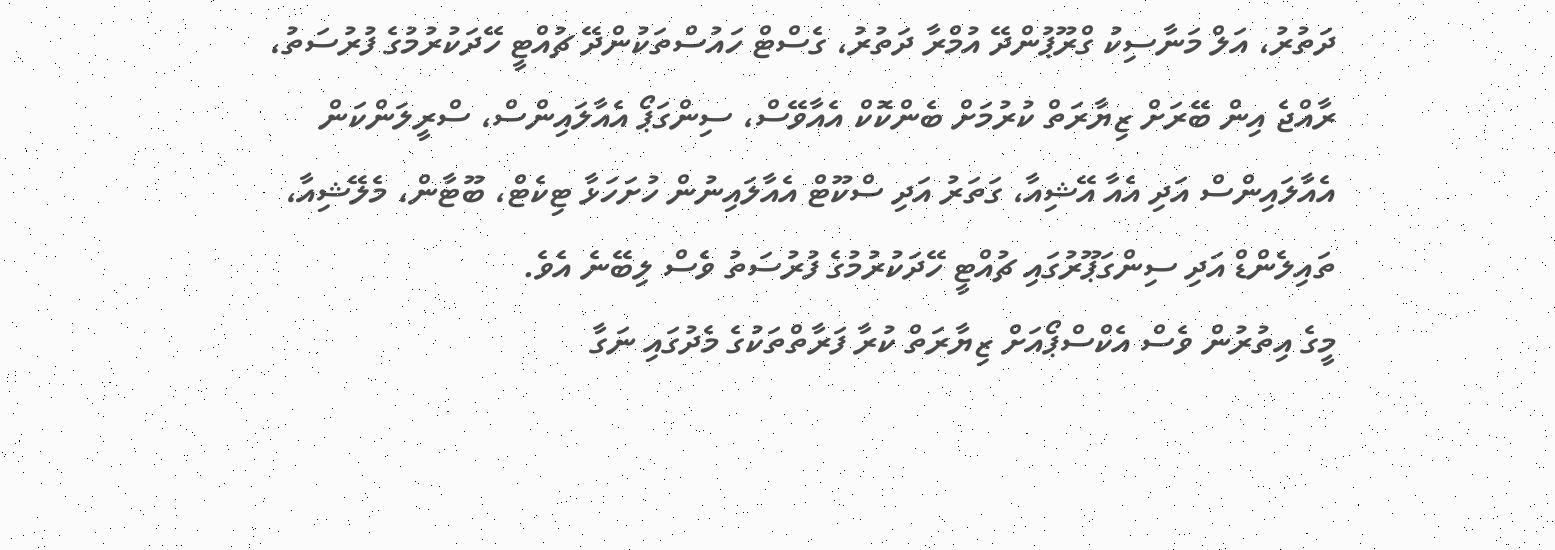ދަތުރު، އަލް މަނާސިކު ގްރޫޕުންދޭ އުމްރާ ދަތުރު، ގެސްޓް ހައުސްތަކުންދޭ ޗުއްޓީ ހޭދަކުރުމުގެ ފުރުސަތު، ރާއްޖެ އިން ބޭރަށް ޒިޔާރަތް ކުރުމަށް ބެންކޮކް އެއާވޭސް، ސިންގަޕޯ އެއާލައިންސް، ސްރީލަންކަން އެއާލައިންސް އަދި އެއާ އޭޝިއާ، ގަތަރު އަދި ސްކޫޓް އެއާލައިނުން ހުށަހަޅާ ޓިކެޓް، ބޫޓާން، މެލޭޝިއާ، ތައިލެންޑް އަދި ސިންގަޕޫރުގައި ޗުއްޓީ ހޭދަކުރުމުގެ ފުރުސަތު ވެސް ލިބޭނެ އެވެ.
މީގެ އިތުރުން ވެސް އެކްސްޕޯއަށް ޒިޔާރަތް ކުރާ ފަރާތްތަކުގެ މެދުގައި ނަގާ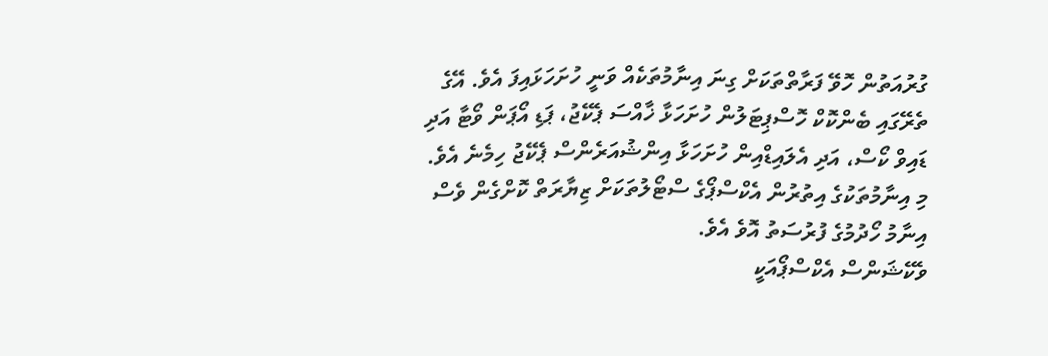ގުރުއަތުން ހޮވޭ ފަރާތްތަކަށް ގިނަ އިނާމުތަކެއް ވަނީ ހުށަހަޅައިފަ އެވެ. އޭގެ ތެރޭގައި ބެންކޮކް ހޮސްޕިޓަލުން ހުށަހަޅާ ޚާއްސަ ޕެކޭޖު، ޕަޑި އޯޕަން ވޯޓާ އަދި ޑައިވް ކޯސް، އަދި އެލައިޑްއިން ހުށަހަޅާ އިންޝުއަރެންސް ޕެކޭޖު ހިމެނެ އެވެ.
މި އިނާމުތަކުގެ އިތުރުން އެކްސްޕޯގެ ސްޓޯލުތަކަށް ޒިޔާރަތް ކޮށްގެން ވެސް އިނާމު ހޯދުމުގެ ފުރުސަތު އޮވެ އެވެ.
ވެކޭޝަންސް އެކްސްޕޯއަކީ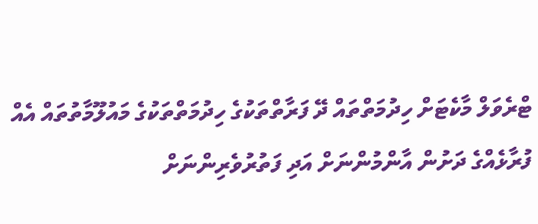ޓްރެވަލް މާކެޓަށް ހިދުމަތްތައް ދޭ ފަރާތްތަކުގެ ހިދުމަތްތަކުގެ މައުލޫމާތުތައް އެއް ފުރާޅެއްގެ ދަށުން އާންމުންނަށް އަދި ފަތުރުވެރިންނަށް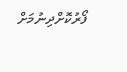ފޯރުކޮށްދިނުމަށް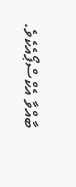ބާއްވާ އެކްސްޕޯއެކެވެ.